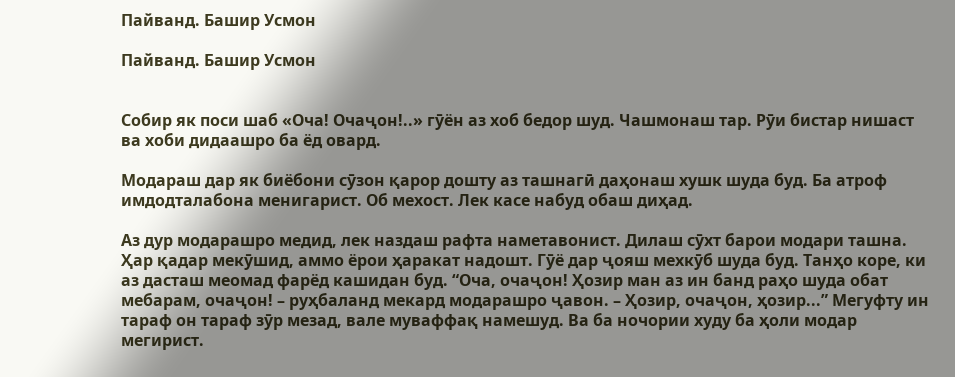Пайванд. Башир Усмон

Пайванд. Башир Усмон


Собир як поси шаб «Оча! Очаҷон!..» гӯён аз хоб бедор шуд. Чашмонаш тар. Рӯи бистар нишаст ва хоби дидаашро ба ёд овард.

Модараш дар як биёбони сӯзон қарор дошту аз ташнагӣ даҳонаш хушк шуда буд. Ба атроф имдодталабона менигарист. Об мехост. Лек касе набуд обаш диҳад.

Аз дур модарашро медид, лек наздаш рафта наметавонист. Дилаш сӯхт барои модари ташна. Ҳар қадар мекӯшид, аммо ёрои ҳаракат надошт. Гӯё дар ҷояш мехкӯб шуда буд. Танҳо коре, ки аз дасташ меомад фарёд кашидан буд. “Оча, очаҷон! Ҳозир ман аз ин банд раҳо шуда обат мебарам, очаҷон! – руҳбаланд мекард модарашро ҷавон. – Ҳозир, очаҷон, ҳозир...” Мегуфту ин тараф он тараф зӯр мезад, вале муваффақ намешуд. Ва ба ночории худу ба ҳоли модар мегирист.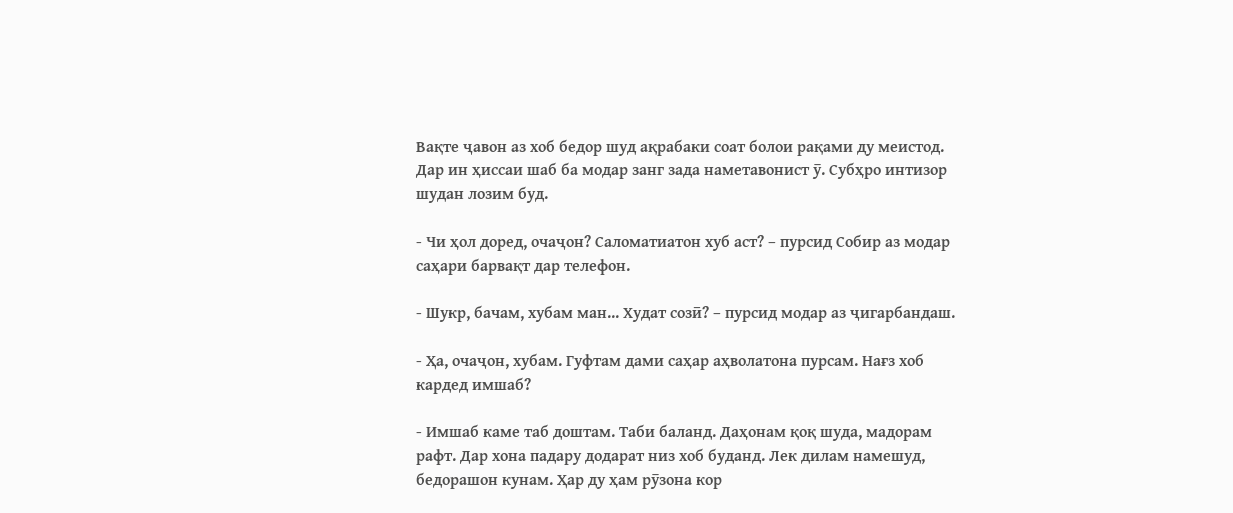Вақте ҷавон аз хоб бедор шуд ақрабаки соат болои рақами ду меистод. Дар ин ҳиссаи шаб ба модар занг зада наметавонист ӯ. Субҳро интизор шудан лозим буд.

- Чи ҳол доред, очаҷон? Саломатиатон хуб аст? – пурсид Собир аз модар саҳари барвақт дар телефон.

- Шукр, бачам, хубам ман... Худат созӣ? – пурсид модар аз ҷигарбандаш.

- Ҳа, очаҷон, хубам. Гуфтам дами саҳар аҳволатона пурсам. Нағз хоб кардед имшаб?

- Имшаб каме таб доштам. Таби баланд. Даҳонам қоқ шуда, мадорам рафт. Дар хона падару додарат низ хоб буданд. Лек дилам намешуд, бедорашон кунам. Ҳар ду ҳам рӯзона кор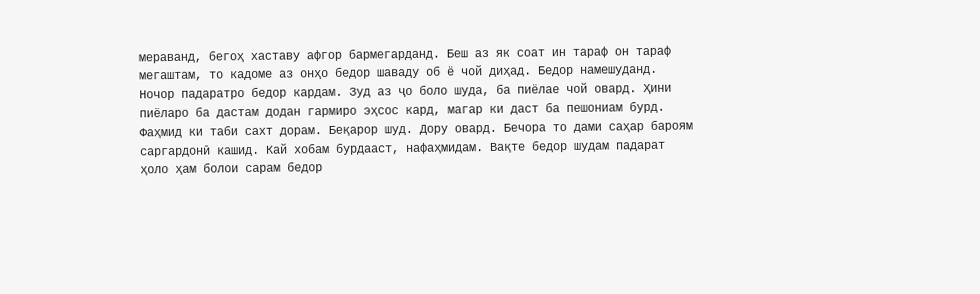мераванд, бегоҳ хаставу афгор бармегарданд. Беш аз як соат ин тараф он тараф мегаштам, то кадоме аз онҳо бедор шаваду об ё чой диҳад. Бедор намешуданд. Ночор падаратро бедор кардам. Зуд аз ҷо боло шуда, ба пиёлае чой овард. Ҳини пиёларо ба дастам додан гармиро эҳсос кард, магар ки даст ба пешониам бурд. Фаҳмид ки таби сахт дорам. Беқарор шуд. Дору овард. Бечора то дами саҳар бароям саргардонӣ кашид. Кай хобам бурдааст, нафаҳмидам. Вақте бедор шудам падарат ҳоло ҳам болои сарам бедор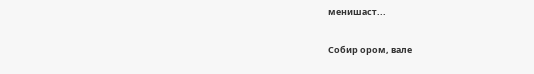менишаст...

Собир ором, вале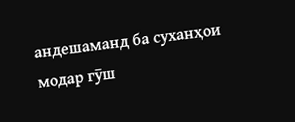андешаманд ба суханҳои модар гӯш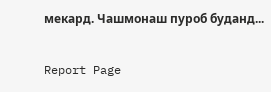мекард. Чашмонаш пуроб буданд...

Report Page